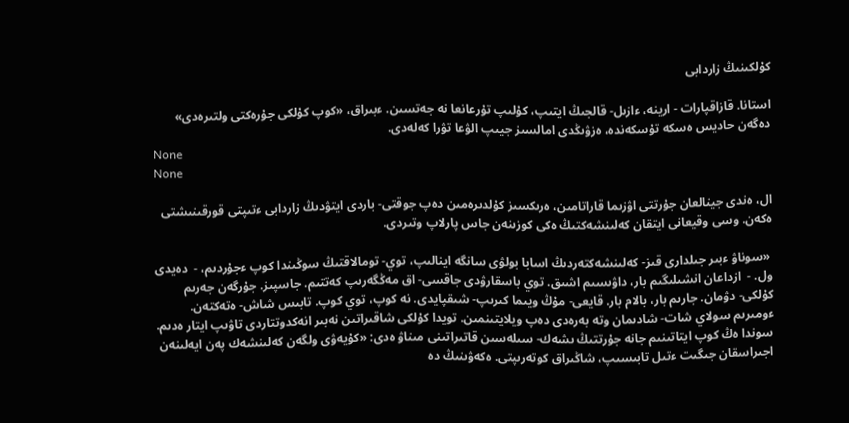كۇلكىنىڭ زاردابى

استانا. قازاقپارات - ارينە، ءازىل- قالجىڭ ايتىپ، كۇلىپ تۇرعانعا نە جەتسىن. ءبىراق، «كوپ كۇلكى جۇرەكتى ولتىرەدى» دەگەن حاديس ەسكە تۇسكەندە، ەزۋىڭدى امالسىز جيىپ الۋعا تۋرا كەلەدى.
None
None

ال، ەندى جينالعان جۇرتتى اۋزىما قاراتامىن، ەرىكسىز كۇلدىرەمىن دەپ جوقتى- باردى ايتۋدىڭ زاردابى ءتىپتى قورقىنىشتى ەكەن. وسى وقيعانى ايتقان كەلىنشەكتىڭ ەكى كوزىنەن جاس پارلاپ وتىردى.

 «سوناۋ ءبىر جىلدارى قىز- كەلىنشەكتەردىڭ اسابا بولۋى سانگە اينالىپ، توي- تومالاقتىڭ سوڭىندا كوپ ءجۇردىم، -  دەيدى ول. -  ازداعان انشىلىگىم بار، داۋىسىم اشىق. توي باسقارۋدى جاقسى- اق مەڭگەرىپ كەتتىم. جاسپىز. جۇرگەن جەرىم كۇلكى- دۋمان. جارىم بار، بالام بار. قايعى- مۇڭ ويىما كىرىپ- شىقپايدى. نە كوپ، توي كوپ. تابىس شاش- ەتەكتەن. ءومىرىم سولاي شات- شادىمان وتە بەرەدى دەپ ويلايتىنمىن. تويدا كۇلكى شاقىراتىن نەبىر انەكدوتتاردى تاۋىپ ايتار ەدىم. سوندا ەڭ كوپ ايتاتىنىم جانە جۇرتتىڭ ىشەك- سىلەسىن قاتىراتىنى مىناۋ ەدى: «كۇيەۋى ولگەن كەلىنشەك پەن ايەلىنەن اجىراسقان جىگىت ءتىل تابىسىپ، شاڭىراق كوتەرىپتى. ەكەۋىنىڭ دە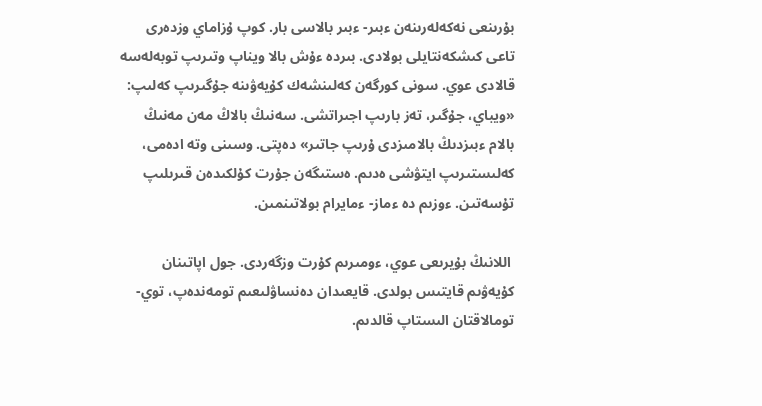بۇرىنعى نەكەلەرىنەن ءبىر- ءبىر بالاسى بار. كوپ ۇزاماي وزدەرى تاعى كىشكەنتايلى بولادى. بىردە ءۇش بالا ويناپ وتىرىپ توبەلەسە قالادى عوي. سونى كورگەن كەلىنشەك كۇيەۋىنە جۇگىرىپ كەلىپ: «ويباي، جۇگىر، تەز بارىپ اجىراتشى. سەنىڭ بالاڭ مەن مەنىڭ بالام ءبىزدىڭ بالامىزدى ۇرىپ جاتىر» دەپتى. وسىنى وتە ادەمى، كەلىستىرىپ ايتۋشى ەدىم. ەستىگەن جۇرت كۇلكىدەن قىرىلىپ تۇسەتىن. ءوزىم دە ءماز- ءمايرام بولاتىنمىن.

 اللانىڭ بۇيرىعى عوي، ءومىرىم كۇرت وزگەردى. جول اپاتىنان كۇيەۋىم قايتىس بولدى. قايعىدان دەنساۋلىعىم تومەندەپ، توي- تومالاقتان الىستاپ قالدىم.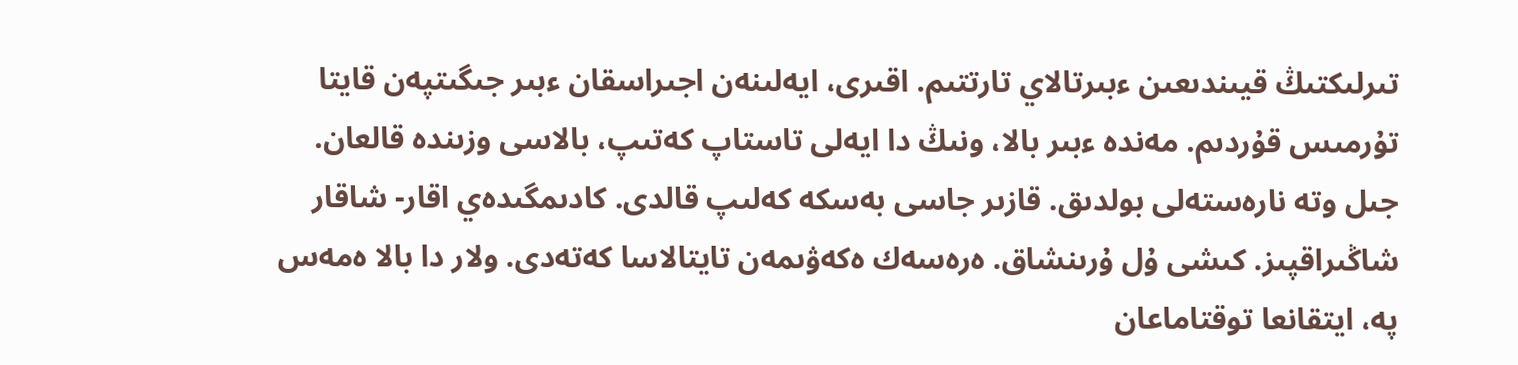تىرلىكتىڭ قيىندىعىن ءبىرتالاي تارتتىم. اقىرى، ايەلىنەن اجىراسقان ءبىر جىگىتپەن قايتا تۇرمىس قۇردىم. مەندە ءبىر بالا، ونىڭ دا ايەلى تاستاپ كەتىپ، بالاسى وزىندە قالعان. جىل وتە نارەستەلى بولدىق. قازىر جاسى بەسكە كەلىپ قالدى. كادىمگىدەي اقار- شاقار شاڭىراقپىز. كىشى ۇل ۇرىنشاق. ەرەسەك ەكەۋىمەن تايتالاسا كەتەدى. ولار دا بالا ەمەس پە، ايتقانعا توقتاماعان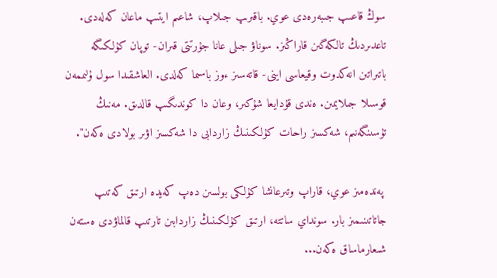سوڭ قاعىپ جىبەرەدى عوي. باقىرىپ جىلاپ، شاعىم ايتىپ ماعان كەلەدى. تاعدىردىڭ تالكەگىن قاراڭىز. سوناۋ جىلى عانا جۇرتتى قىران- توپان كۇلكىگە باتىراتىن انەكدوت وقيعاسى اينى- قاتەسىز ءوز باسىما كەلدى. العاشقىدا سول ۇلىممەن قوسىلا جىلايمىن. ەندى قۇدايعا شۇكىر، وعان دا كوندىگىپ قالدىق. مەنىڭ تۇسىنگەنىم، شەكسىز راحات كۇلكىنىڭ زاردابى دا شەكسىز اۋىر بولادى ەكەن".

 پەندەمىز عوي، قاراپ وتىرعانشا كۇلكى بولسىن دەپ كەيدە ارتىق كەتىپ جاتاتىنىمىز بار. سونداي ساتتە، ارتىق كۇلكىنىڭ زاردابىن تارتىپ قالماۋدى ەستەن شىعارماساق ەكەن...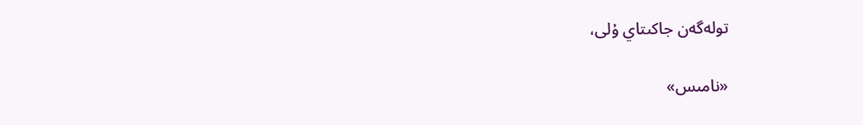تولەگەن جاكىتاي ۇلى،

«نامىس»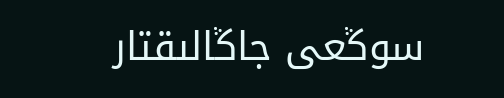سوڭعى جاڭالىقتار